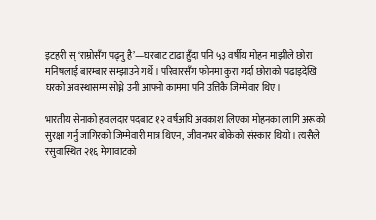इटहरी स् ‘राम्रोसँग पढ्नु है’—घरबाट टाढा हुँदा पनि ५३ वर्षीय मोहन माझीले छोरा मनिषलाई बारम्बार सम्झाउने गर्थे। परिवारसँग फोनमा कुरा गर्दा छोराको पढाइदेखि घरको अवस्थासम्म सोध्ने उनी आफ्नो काममा पनि उत्तिकै जिम्मेवार थिए।

भारतीय सेनाको हवलदार पदबाट १२ वर्षअघि अवकाश लिएका मोहनका लागि अरूको सुरक्षा गर्नु जागिरको जिम्मेवारी मात्र थिएन, जीवनभर बोकेको संस्कार थियो। त्यसैले रसुवास्थित २१६ मेगावाटको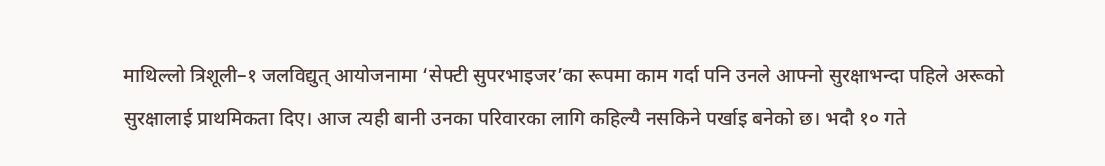माथिल्लो त्रिशूली–१ जलविद्युत् आयोजनामा ‘सेफ्टी सुपरभाइजर’का रूपमा काम गर्दा पनि उनले आफ्नो सुरक्षाभन्दा पहिले अरूको सुरक्षालाई प्राथमिकता दिए। आज त्यही बानी उनका परिवारका लागि कहिल्यै नसकिने पर्खाइ बनेको छ। भदौ १० गते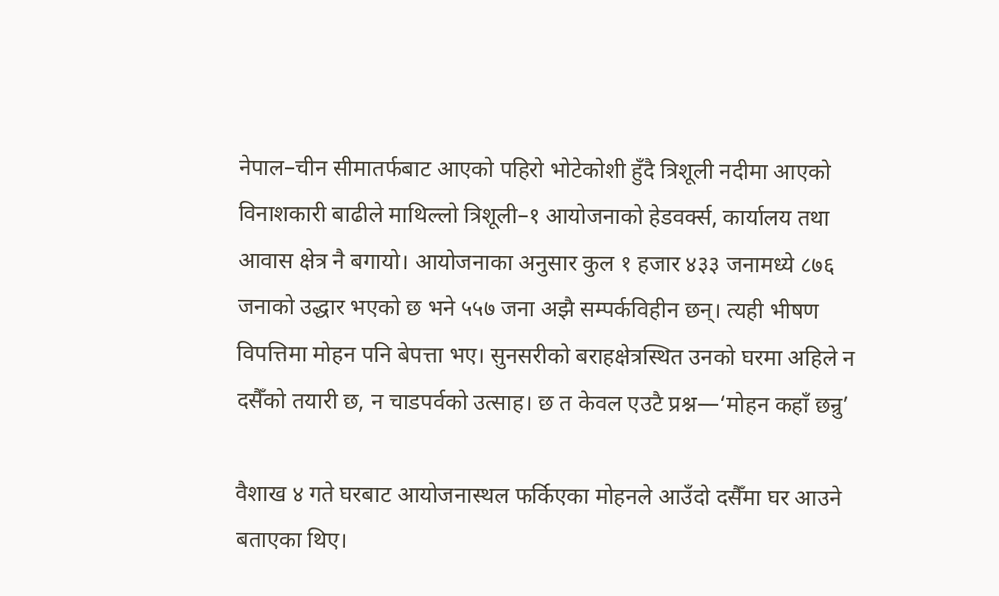नेपाल–चीन सीमातर्फबाट आएको पहिरो भोटेकोशी हुँदै त्रिशूली नदीमा आएको विनाशकारी बाढीले माथिल्लो त्रिशूली–१ आयोजनाको हेडवर्क्स, कार्यालय तथा आवास क्षेत्र नै बगायो। आयोजनाका अनुसार कुल १ हजार ४३३ जनामध्ये ८७६ जनाको उद्धार भएको छ भने ५५७ जना अझै सम्पर्कविहीन छन्। त्यही भीषण विपत्तिमा मोहन पनि बेपत्ता भए। सुनसरीको बराहक्षेत्रस्थित उनको घरमा अहिले न दसैँको तयारी छ, न चाडपर्वको उत्साह। छ त केवल एउटै प्रश्न—‘मोहन कहाँ छन्रु’

वैशाख ४ गते घरबाट आयोजनास्थल फर्किएका मोहनले आउँदो दसैँमा घर आउने बताएका थिए।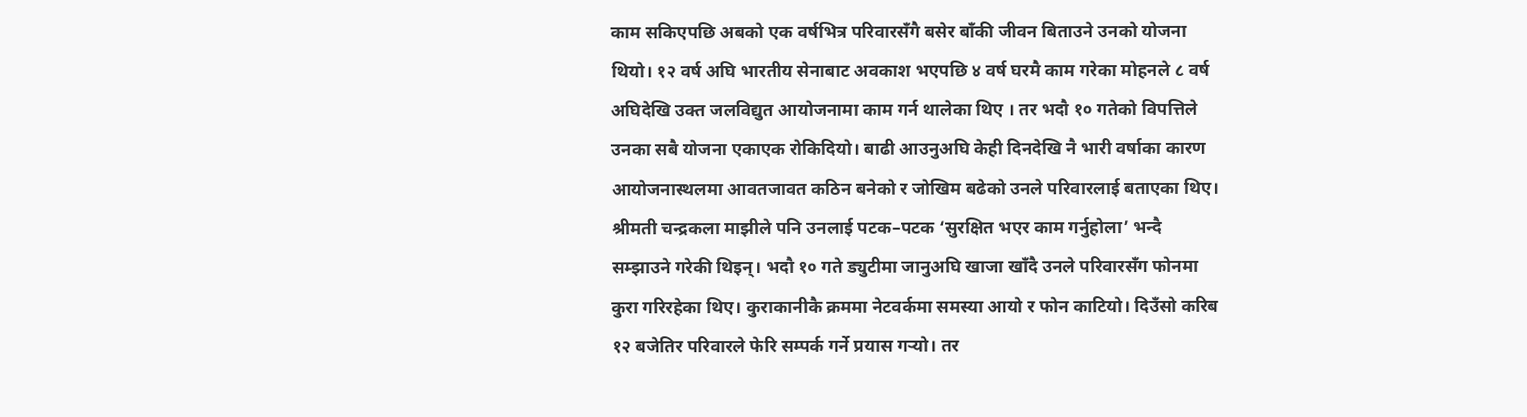काम सकिएपछि अबको एक वर्षभित्र परिवारसँगै बसेर बाँकी जीवन बिताउने उनको योजना थियो। १२ वर्ष अघि भारतीय सेनाबाट अवकाश भएपछि ४ वर्ष घरमै काम गरेका मोहनले ८ वर्ष अघिदेखि उक्त जलविद्युत आयोजनामा काम गर्न थालेका थिए । तर भदौ १० गतेको विपत्तिले उनका सबै योजना एकाएक रोकिदियो। बाढी आउनुअघि केही दिनदेखि नै भारी वर्षाका कारण आयोजनास्थलमा आवतजावत कठिन बनेको र जोखिम बढेको उनले परिवारलाई बताएका थिए। श्रीमती चन्द्रकला माझीले पनि उनलाई पटक–पटक ‘सुरक्षित भएर काम गर्नुहोला’ भन्दै सम्झाउने गरेकी थिइन्। भदौ १० गते ड्युटीमा जानुअघि खाजा खाँदै उनले परिवारसँग फोनमा कुरा गरिरहेका थिए। कुराकानीकै क्रममा नेटवर्कमा समस्या आयो र फोन काटियो। दिउँसो करिब १२ बजेतिर परिवारले फेरि सम्पर्क गर्ने प्रयास गर्‍यो। तर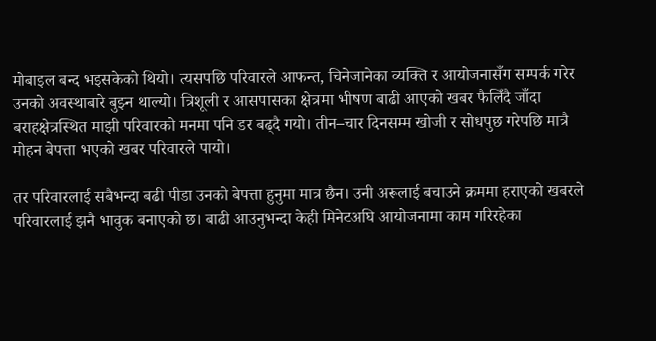मोबाइल बन्द भइसकेको थियो। त्यसपछि परिवारले आफन्त, चिनेजानेका व्यक्ति र आयोजनासँग सम्पर्क गरेर उनको अवस्थाबारे बुझ्न थाल्यो। त्रिशूली र आसपासका क्षेत्रमा भीषण बाढी आएको खबर फैलिँदै जाँदा बराहक्षेत्रस्थित माझी परिवारको मनमा पनि डर बढ्दै गयो। तीन–चार दिनसम्म खोजी र सोधपुछ गरेपछि मात्रै मोहन बेपत्ता भएको खबर परिवारले पायो।

तर परिवारलाई सबैभन्दा बढी पीडा उनको बेपत्ता हुनुमा मात्र छैन। उनी अरूलाई बचाउने क्रममा हराएको खबरले परिवारलाई झनै भावुक बनाएको छ। बाढी आउनुभन्दा केही मिनेटअघि आयोजनामा काम गरिरहेका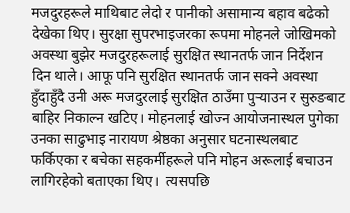मजदुरहरूले माथिबाट लेदो र पानीको असामान्य बहाव बढेको देखेका थिए। सुरक्षा सुपरभाइजरका रूपमा मोहनले जोखिमको अवस्था बुझेर मजदुरहरूलाई सुरक्षित स्थानतर्फ जान निर्देशन दिन थाले। आफू पनि सुरक्षित स्थानतर्फ जान सक्ने अवस्था हुँदाहुँदै उनी अरू मजदुरलाई सुरक्षित ठाउँमा पुर्‍याउन र सुरुङबाट बाहिर निकाल्न खटिए। मोहनलाई खोज्न आयोजनास्थल पुगेका उनका साढुभाइ नारायण श्रेष्ठका अनुसार घटनास्थलबाट फर्किएका र बचेका सहकर्मीहरूले पनि मोहन अरूलाई बचाउन लागिरहेको बताएका थिए।  त्यसपछि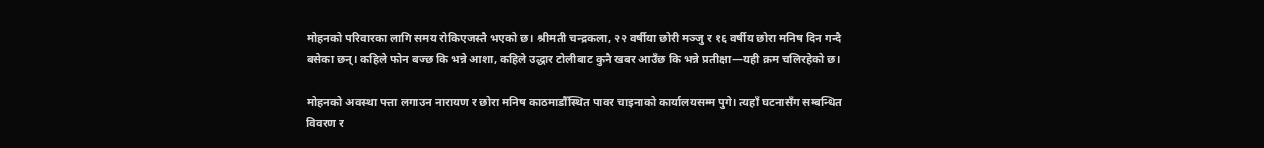मोहनको परिवारका लागि समय रोकिएजस्तै भएको छ। श्रीमती चन्द्रकला, २२ वर्षीया छोरी मञ्जु र १६ वर्षीय छोरा मनिष दिन गन्दै बसेका छन्। कहिले फोन बज्छ कि भन्ने आशा, कहिले उद्धार टोलीबाट कुनै खबर आउँछ कि भन्ने प्रतीक्षा—यही क्रम चलिरहेको छ।

मोहनको अवस्था पत्ता लगाउन नारायण र छोरा मनिष काठमाडौँस्थित पावर चाइनाको कार्यालयसम्म पुगे। त्यहाँ घटनासँग सम्बन्धित विवरण र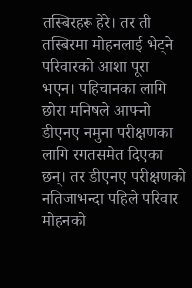तस्बिरहरू हेरे। तर ती तस्बिरमा मोहनलाई भेट्ने परिवारको आशा पूरा भएन। पहिचानका लागि छोरा मनिषले आफ्नो डीएनए नमुना परीक्षणका लागि रगतसमेत दिएका छन्। तर डीएनए परीक्षणको नतिजाभन्दा पहिले परिवार मोहनको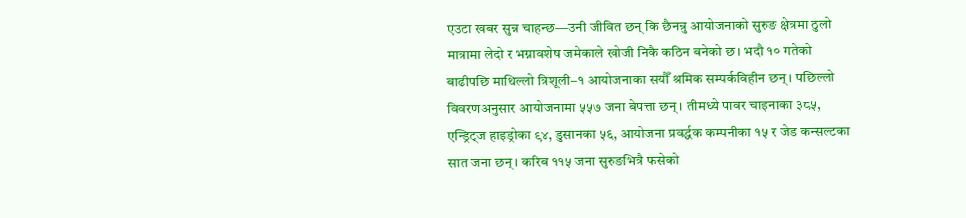एउटा खबर सुन्न चाहन्छ—उनी जीवित छन् कि छैनन्रु आयोजनाको सुरुङ क्षेत्रमा ठुलो मात्रामा लेदो र भग्नावशेष जमेकाले खोजी निकै कठिन बनेको छ। भदौ १० गतेको बाढीपछि माथिल्लो त्रिशूली–१ आयोजनाका सयौँ श्रमिक सम्पर्कविहीन छन्। पछिल्लो विवरणअनुसार आयोजनामा ५५७ जना बेपत्ता छन्। तीमध्ये पावर चाइनाका ३८५, एन्ड्रिट्ज हाइड्रोका ९४, डुसानका ५६, आयोजना प्रवर्द्धक कम्पनीका १५ र जेड कन्सल्टका सात जना छन्। करिब ११५ जना सुरुङभित्रै फसेको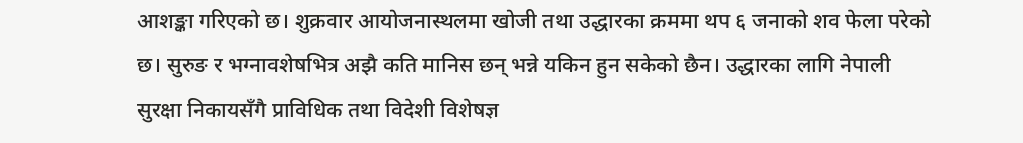आशङ्का गरिएको छ। शुक्रवार आयोजनास्थलमा खोजी तथा उद्धारका क्रममा थप ६ जनाको शव फेला परेको छ। सुरुङ र भग्नावशेषभित्र अझै कति मानिस छन् भन्ने यकिन हुन सकेको छैन। उद्धारका लागि नेपाली सुरक्षा निकायसँगै प्राविधिक तथा विदेशी विशेषज्ञ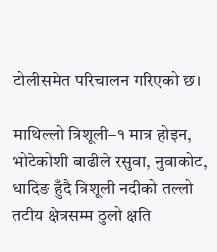टोलीसमेत परिचालन गरिएको छ।

माथिल्लो त्रिशूली–१ मात्र होइन, भोटेकोशी बाढीले रसुवा, नुवाकोट, धादिङ हुँदै त्रिशूली नदीको तल्लो तटीय क्षेत्रसम्म ठुलो क्षति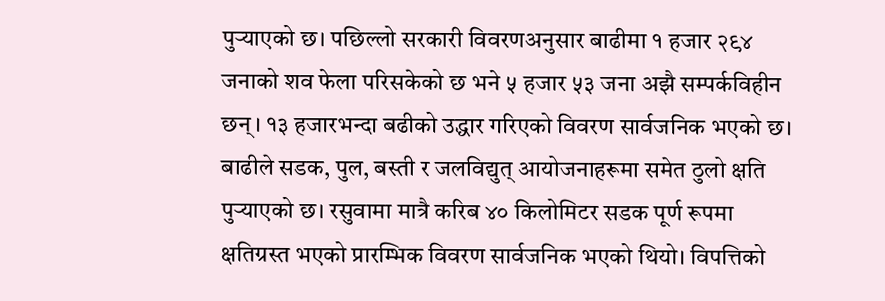पुर्‍याएको छ। पछिल्लो सरकारी विवरणअनुसार बाढीमा १ हजार २९४ जनाको शव फेला परिसकेको छ भने ५ हजार ५३ जना अझै सम्पर्कविहीन छन्। १३ हजारभन्दा बढीको उद्धार गरिएको विवरण सार्वजनिक भएको छ। बाढीले सडक, पुल, बस्ती र जलविद्युत् आयोजनाहरूमा समेत ठुलो क्षति पुर्‍याएको छ। रसुवामा मात्रै करिब ४० किलोमिटर सडक पूर्ण रूपमा क्षतिग्रस्त भएको प्रारम्भिक विवरण सार्वजनिक भएको थियो। विपत्तिको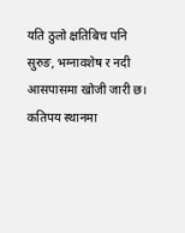यति ठुलो क्षतिबिच पनि सुरुङ, भग्नावशेष र नदी आसपासमा खोजी जारी छ। कतिपय स्थानमा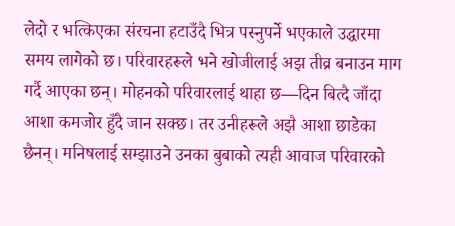लेदो र भत्किएका संरचना हटाउँदै भित्र पस्नुपर्ने भएकाले उद्धारमा समय लागेको छ। परिवारहरूले भने खोजीलाई अझ तीव्र बनाउन माग गर्दै आएका छन्। मोहनको परिवारलाई थाहा छ—दिन बित्दै जाँदा आशा कमजोर हुँदै जान सक्छ। तर उनीहरूले अझै आशा छाडेका छैनन्। मनिषलाई सम्झाउने उनका बुबाको त्यही आवाज परिवारको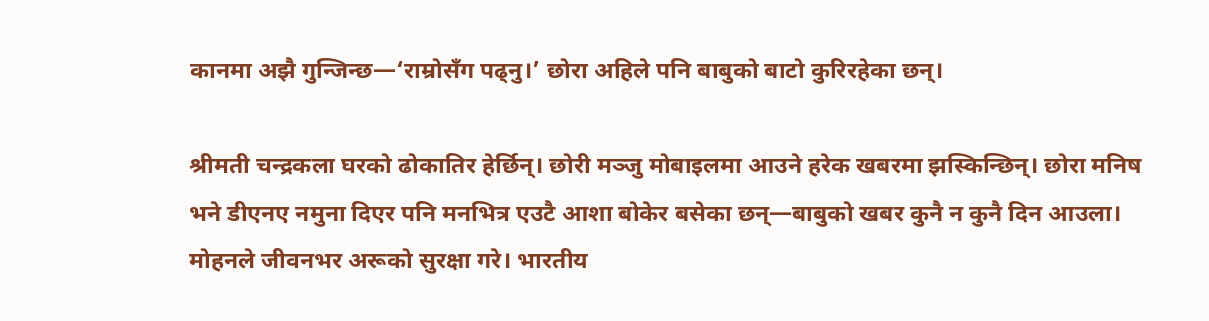कानमा अझै गुन्जिन्छ—‘राम्रोसँग पढ्नु।’ छोरा अहिले पनि बाबुको बाटो कुरिरहेका छन्।

श्रीमती चन्द्रकला घरको ढोकातिर हेर्छिन्। छोरी मञ्जु मोबाइलमा आउने हरेक खबरमा झस्किन्छिन्। छोरा मनिष भने डीएनए नमुना दिएर पनि मनभित्र एउटै आशा बोकेर बसेका छन्—बाबुको खबर कुनै न कुनै दिन आउला। मोहनले जीवनभर अरूको सुरक्षा गरे। भारतीय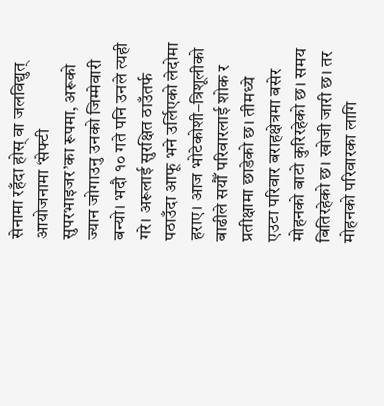सेनामा रहँदा होस् वा जलविद्युत् आयोजनामा ‘सेफ्टी सुपरभाइजर’का रूपमा, अरूको ज्यान जोगाउनु उनको जिम्मेवारी बन्यो। भदौ १० गते पनि उनले त्यही गरे। अरूलाई सुरक्षित ठाउँतर्फ पठाउँदा आफू भने उर्लिएको लेदोमा हराए। आज भोटेकोशी–त्रिशूलीको बाढीले सयौँ परिवारलाई शोक र प्रतीक्षामा छाडेको छ। तीमध्ये एउटा परिवार बराहक्षेत्रमा बसेर मोहनको बाटो कुरिरहेको छ। समय बितिरहेको छ। खोजी जारी छ। तर मोहनको परिवारका लागि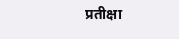प्रतीक्षा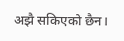अझै सकिएको छैन।